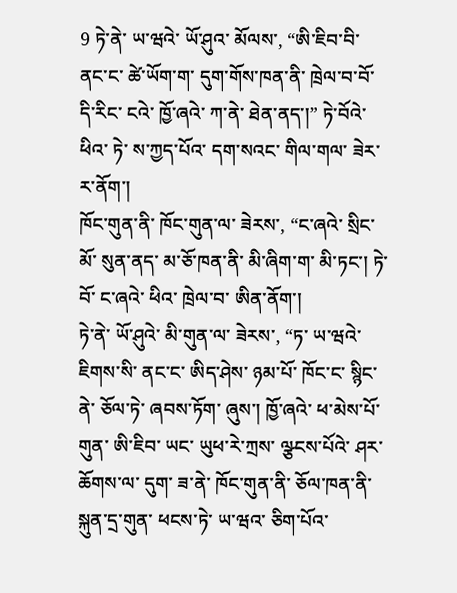9 ཏེ་ནེ་ ཡ་ཝའེ་ ཡོ་ཤུའ་ མོལས་, “ཨི་ཇིབ་བི་ ནང་ང་ ཚེ་ཡོག་ག་ དུག་གོས་ཁན་ནི་ ཁྲེལ་བ་བོ་ དི་རིང་ ངའེ་ ཁྱོ་ཞའེ་ ཀ་ནེ་ ཐེན་ནད་།” ཏེ་བོའེ་ཕིའ་ ཏེ་ ས་ཀྱད་པོའ་ དག་སའང་ གིལ་གལ་ ཟེར་ར་ནོག་།
ཁོང་གུན་ནི་ ཁོང་གུན་ལ་ ཟེརས་, “ང་ཞའེ་ སྲིང་མོ་ སུན་ནད་ མ་ཅོ་ཁན་ནི་ མི་ཞིག་ག་ མི་ཏང་། ཏེ་བོ་ ང་ཞའེ་ ཕིའ་ ཁྲེལ་བ་ ཨིན་ནོག་།
ཏེ་ནེ་ ཡོ་ཤུའེ་ མི་གུན་ལ་ ཟེརས་, “ཏ་ ཡ་ཝའེ་ ཇིགས་སི་ ནང་ང་ ཨིད་ཤེས་ ཉམ་པོ་ ཁོང་ང་ སྙིང་ནེ་ ཅོལ་ཏེ་ ཞབས་ཏོག་ ཞུས་། ཁྱོ་ཞའེ་ ཕ་མེས་པོ་གུན་ ཨི་ཇིབ་ ཡང་ ཡུཕ་རེ་ཀྲས་ ལྩངས་པོའེ་ ཤར་ ཆོགས་ལ་ དུག་ ཟ་ནེ་ ཁོང་གུན་ནི་ ཅོལ་ཁན་ནི་ སྐུན་དྲ་གུན་ ཕངས་ཏེ་ ཡ་ཝའ་ ཅིག་པོའ་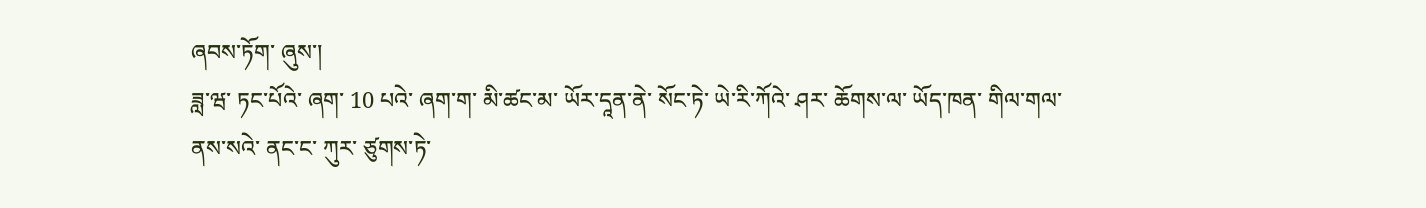ཞབས་ཏོག་ ཞུས་།
ཟླ་ཝ་ ཏང་པོའེ་ ཞག་ 10 པའེ་ ཞག་ག་ མི་ཚང་མ་ ཡོར་དཱན་ནེ་ སོང་ཏེ་ ཡེ་རི་ཀོའེ་ ཤར་ ཆོགས་ལ་ ཡོད་ཁན་ གིལ་གལ་ ནས་སའེ་ ནང་ང་ ཀུར་ ཙུགས་ཏེ་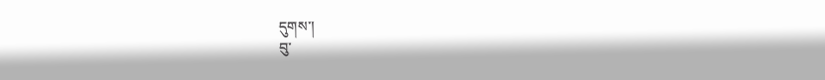དུགས་།
བུ་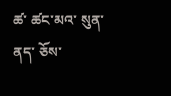ཚ་ ཚང་མའ་ སུན་ནད་ ཅོས་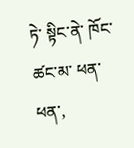ཏེ་ སྟིང་ནེ་ ཁོང་ ཚང་མ་ ཕན་ཕན་,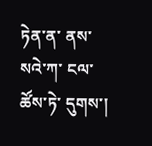ཏེན་ན་ ནས་སའེ་ཀ་ ངལ་ཚོས་ཏེ་ དུགས་།